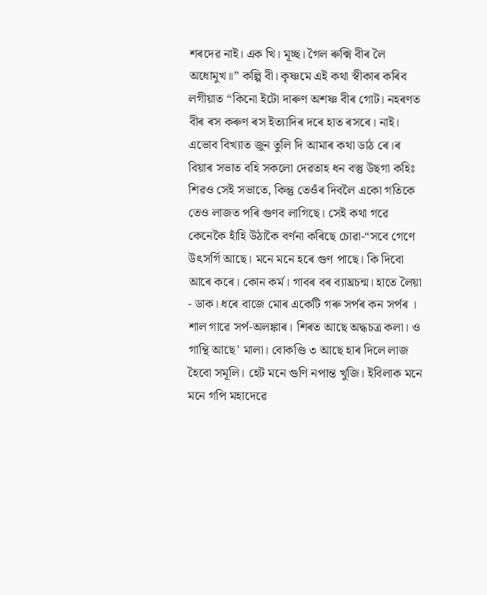শৰদেৱ নাই। এক খি। মূচ্ছ। গৈল ৰুক্মি বীৰ লৈ অধোমুখ॥” কল্পি বী। কৃষ্ণমে এই কথা স্বীকাৰ কৰিব লগীয়াত “কিনো ইটো দাৰুণ অশষ্ণ বীৰ গোট। নহৰণত বীৰ ৰস কৰুণ ৰস ইত্যাদিৰ দৰে হাত ৰসৰে। নাই। এভোব বিখ্যাত জুন তুলি দি আমাৰ কথা ডাঠ ৰে।ৰ বিয়াৰ সভাত বহি সকলো দেৱতাহ ধন বস্তু উছগা কহিঃ শিৱও সেই সভাতে, কিন্তু তেওঁৰ দিবলৈ একো গতিকে তেও লাজত পৰি গুণব লাগিছে। সেই কথা গৱে কেনেকৈ হাঁহি উঠাকৈ বৰ্ণনা কৰিছে চোৱা-“সবে গেণে উৎসৰ্গি আছে। মনে মনে হৰে গুণ পাছে। কি দিবো আৰে কৰে। কোন কৰ্ম। গাবৰ বৰ ব্যাঘ্ৰচন্ম। হাতে লৈয়া - ডাক। ধৰে বাজে মোৰ একেটি গৰু সৰ্পৰ কন সৰ্পৰ । শাল গাৱে সৰ্প-অলঙ্কাৰ। শিৰত আছে অদ্ধচত্ৰ কলা। ও গান্থি আছে' মালা। বোকণ্ডি ৩ আছে হাৰ দিলে লাজ হৈবো সমূলি। হেট মনে গুণি নপান্ত খুজি। ইবিলাক মনে মনে গপি মহাদেৱে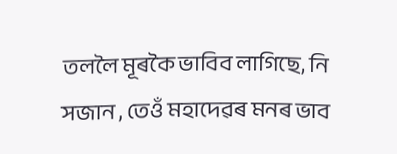তললৈ মূৰকৈ ভাবিব লাগিছে, নি সজান , তেওঁ মহাদেৱৰ মনৰ ভাব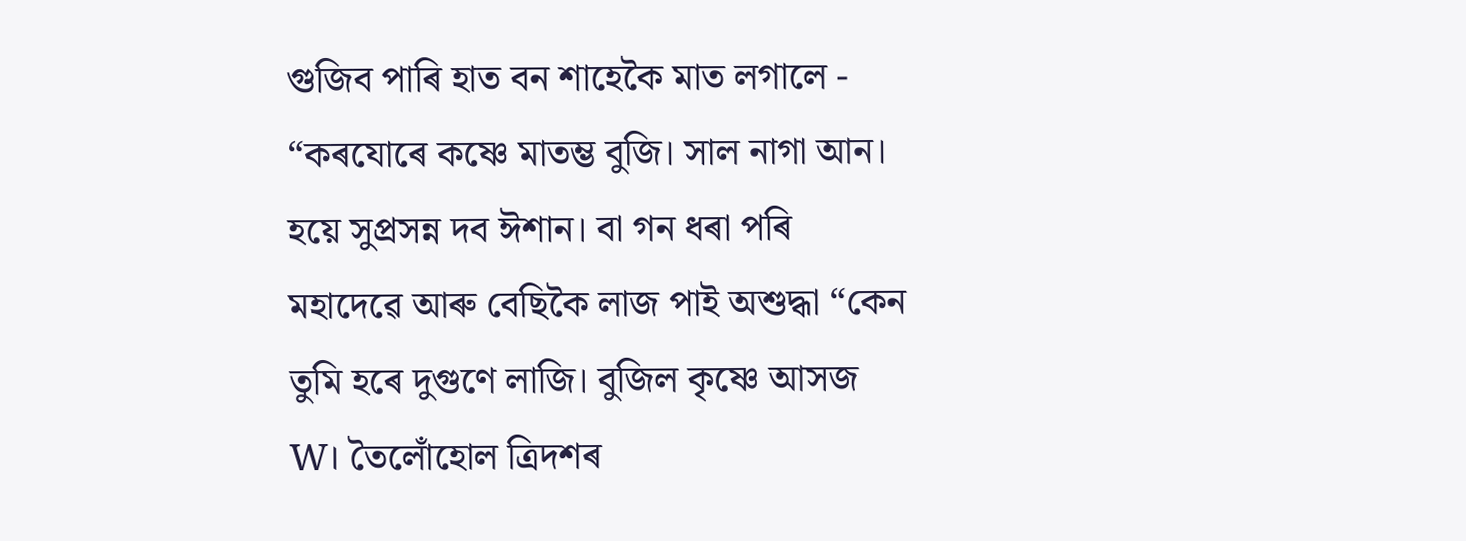গুজিব পাৰি হাত বন শাহেকৈ মাত লগালে - “কৰযোৰে কষ্ণে মাতম্ভ বুজি। সাল নাগা আন। হয়ে সুপ্ৰসন্ন দব ঈশান। বা গন ধৰা পৰি মহাদেৱে আৰু বেছিকৈ লাজ পাই অশুদ্ধা “কেন তুমি হৰে দুগুণে লাজি। বুজিল কৃষ্ণে আসজ W। তৈলোঁহোল ত্ৰিদশৰ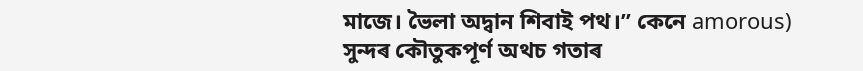মাজে। ভৈলা অদ্বান শিবাই পথ।” কেনে amorous) সুন্দৰ কৌতুকপূৰ্ণ অথচ গতাৰ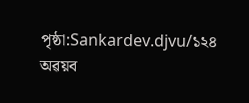পৃষ্ঠা:Sankardev.djvu/১২৪
অৱয়ব